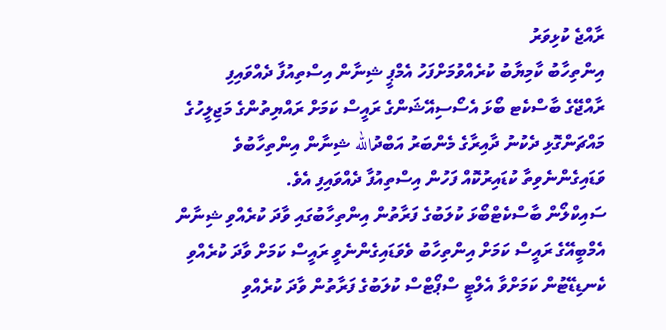ރާއްޖެ ކުޅިވަރު
އިންތިހާބު ކާމިޔާބު ކުރެއްވުމަށްފަހު އެމްޕީ ޝިނާން އިސްތިއުފާ ދެއްވައިފި
ރާއްޖޭގެ ބާސްކެޓ ބޯޅަ އެސޯސިއޭޝަންގެ ރައީސް ކަމަށް ރައްޔިތުންގެ މަޖިލީހުގެ މައްޗަންގޮޅި ދެކުނު ދާއިރާގެ މެންބަރު އަބްދުالله ޝިނާން އިންތިހާބުވެ ވަޑައިގެންނެވިތާ ކުޑައިރުކޮއް ފަހުން އިސްތިއުފާ ދެއްވައިފި އެވެ.
ސައިކްލޯން ބާސްކެޓްބޯޅަ ކުލަބުގެ ފަރާތުން އިންތިހާބުގައި ވާދަ ކުރެއްވި ޝިނާން އެމްބީއޭގެ ރައީސް ކަމަށް އިންތިހާބު ވެވަޑައިގެންނެވީ ރައީސް ކަމަށް ވާދަ ކުރެއްވި ކެނޑިޑޭޓުން ކަމަށްވާ އެލްޓީ ސްޕޯޓްސް ކުލަބުގެ ފަރާތުން ވާދަ ކުރެއްވި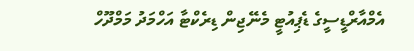އެމްއާރްޑީސީގެ ޑެޕިއުޓީ މެނޭޖިން ޑިރެކްޓާ އަހްމަދު މަމްދޫހް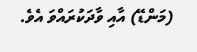(މަންޑޭ) އާއި ވާދަކުރައްވަ އެވެ.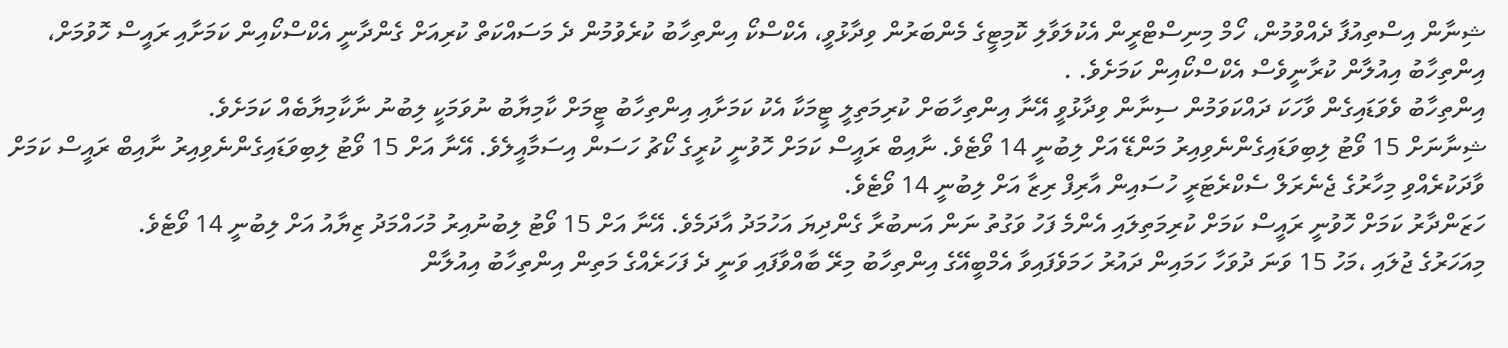ޝިނާން އިސްތިއުފާ ދެއްވުމުން، ހޯމް މިނިސްޓްރީން އެކުލަވާލި ކޮމިޓީގެ މެންބަރުން ވިދާޅުވީ، އެކްސްކޯ އިންތިހާބު ކުރެވުމުން ދެ މަސައްކަތް ކުރިއަށް ގެންދާނީ އެކްސްކޯއިން ކަމަށާއި ރައީސް ހޮވުމަށް، އިންތިހާބު އިއުލާން ކުރާނީވެސް އެކްސްކޯއިން ކަމަށެވެ. .
އިންތިހާބު ވެވަޑައިގެން ވާހަކަ ދައްކަވަމުން ސިނާން ވިދާޅުވީ އޭނާ އިންތިހާބަށް ކުރިމަތިލީ ޓީމަކާ އެކު ކަމަށާއި އިންތިހާބު ޓީމަށް ކާމިޔާބު ނުވަމަކީ ލިބުނު ނާކާމިޔާބެއް ކަމަށެވެ.
ޝިނާނަށް 15 ވޯޓު ލިބިވަޑައިގެންނެވިއިރު މަންޑޭ އަށް ލިބުނީ 14 ވޯޓެވެ. ނާއިބް ރައީސް ކަމަށް ހޮވުނީ ކުރީގެ ކޯޗު ހަސަން އިސަމާއީލެވެ. އޭނާ އަށް 15 ވޯޓު ލިބިވަޑައިގެންނެވިއިރު ނާއިބް ރައީސް ކަމަށް ވާދަކުރެއްވި މިހާރުގެ ޖެނެރަލް ސެކްރެޓަރީ ހުސައިން އާރިފް ރިޒާ އަށް ލިބުނީ 14 ވޯޓެވެ.
ހަޒަންދާރު ކަމަށް ހޮވުނީ ރައީސް ކަމަށް ކުރިމަތިލައި އެންމެ ފަހު ވަގުތު ނަން އަނބުރާ ގެންދިޔަ އަހުމަދު އާދަމެވެ. އޭނާ އަށް 15 ވޯޓު ލިބުނުއިރު މުހައްމަދު ޒިޔާއު އަށް ލިބުނީ 14 ވޯޓެވެ.
މިއަހަރުގެ ޖުލައި ،މަހު 15 ވަނަ ދުވަހާ ހަމައިން ދައުރު ހަމަވެފައިވާ އެމްބީއޭގެ އިންތިހާބު މިރޭ ބާއްވާފައި ވަނީ ދެ ފަހަރެއްގެ މަތިން އިންތިހާބު އިއުލާން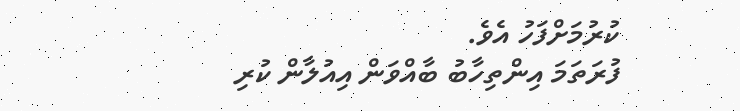ކުރުމަށްފަހު އެވެ.
ފުރަތަމަ އިންތިހާބު ބާއްވަން އިއުލާން ކުރި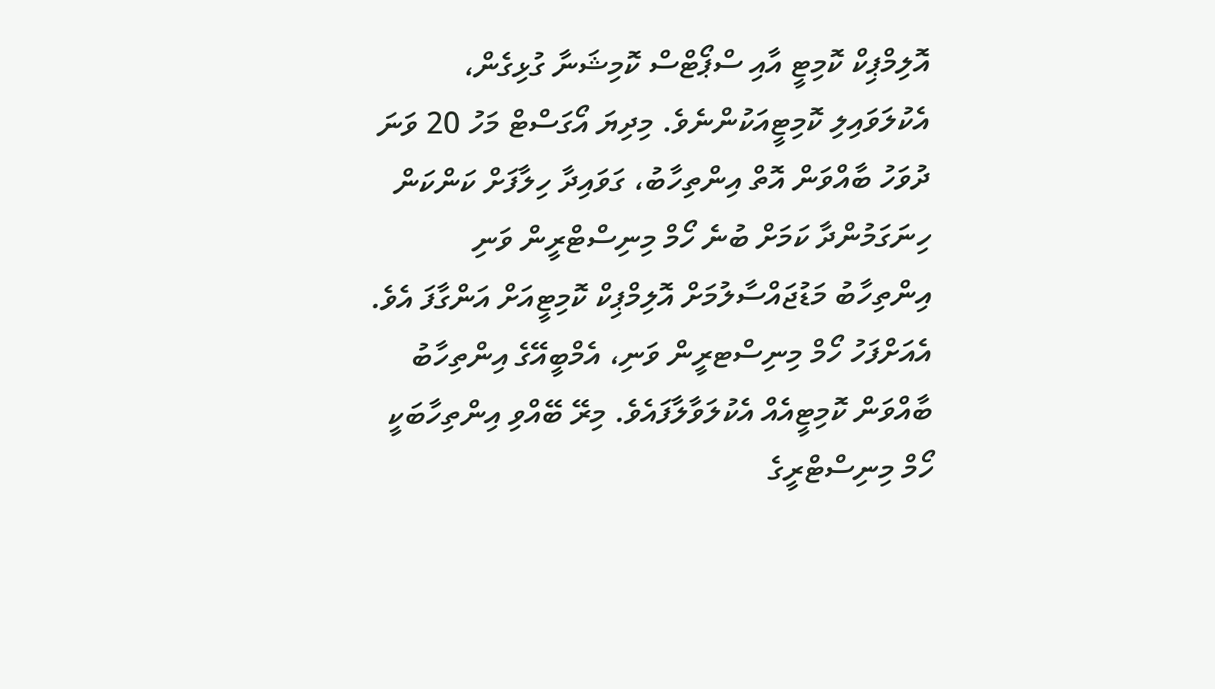އޮލިމްޕިކް ކޮމިޓީ އާއި ސްޕޯޓްސް ކޮމިޝަނާ ގުޅިގެން، އެކުލަވައިލި ކޮމިޓީއަކުންނެވެ. މިދިޔަ އޯގަސްޓް މަހު 20 ވަނަ ދުވަހު ބާއްވަން އޮތް އިންތިހާބު، ގަވައިދާ ހިލާފަށް ކަންކަން ހިނަގަމުންދާ ކަމަށް ބުނެ ހޯމް މިނިސްޓްރީން ވަނި އިންތިހާބު މަޑުޖައްސާލުމަށް އޮލިމްޕިކް ކޮމިޓީއަށް އަންގާފަ އެވެ.
އެއަށްފަހު ހޯމް މިނިސްޓރީން ވަނި، އެމްބީއޭގެ އިންތިހާބު ބާއްވަން ކޮމިޓީއެއް އެކުލަވާލާފައެވެ. މިރޭ ބޭއްވި އިންތިހާބަކީ ހޯމް މިނިސްޓްރީގެ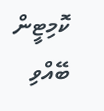ކޮމިޓީން ބޭއްވި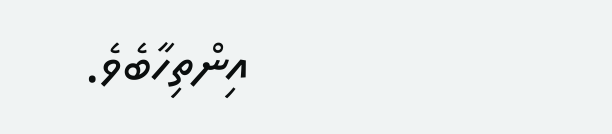އިންތިހާބެވެ.